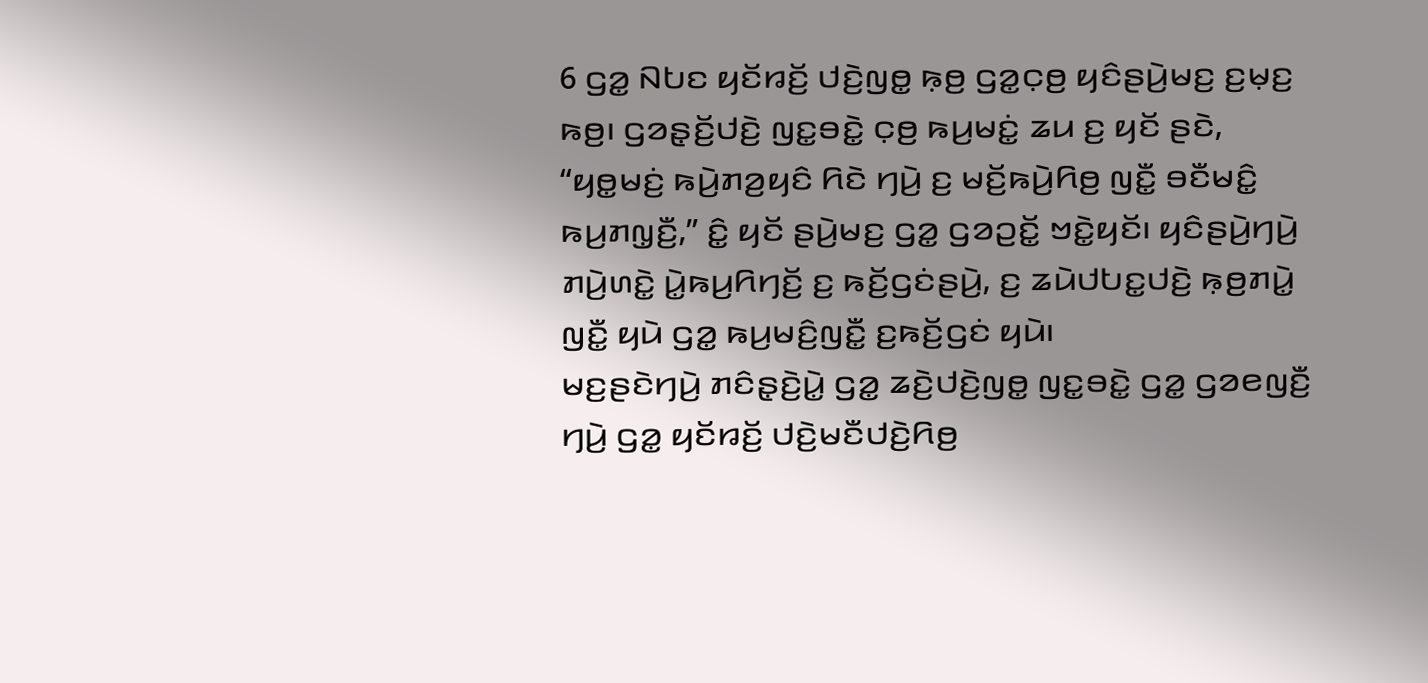6 ꤞꤤ꤭ ꤡꤝꤢ ꤟꤢꤩꤙꤢꤩ꤬ ꤓꤢꤧ꤬ꤜꤥ꤭ ꤒ꤫ꤥ꤬ ꤞꤤ꤭ꤍ꤫ꤥ꤬ ꤟꤢꤨꤔꤣꤧ꤬ꤗꤢ꤬ ꤢ꤬ꤗ꤫ꤢ꤬ ꤒꤥ꤬꤯ ꤞꤤꤔ꤫ꤢꤩ꤬ꤓꤢꤧ꤬ ꤜꤢ꤭ꤋꤢꤧ꤭ ꤍ꤫ꤥ꤬ ꤒꤣ꤬ꤗꤢꤦ꤭ ꤘꤣ ꤢ꤬ ꤟꤢꤩ ꤔꤢꤧ, “ꤟꤥ꤭ꤗꤢꤦ꤬ ꤒꤣꤧ꤬ꤊꤤ꤬ꤟꤢꤨ ꤖꤢꤧ ꤚꤣꤧ꤬ ꤢ꤬ ꤗꤢꤩ꤬ꤒꤣꤧ꤬ꤖꤥ꤬ ꤜꤢꤪ꤭ ꤋꤢꤪꤗꤢꤨ꤭ ꤒꤣ꤬ꤊꤜ꤫ꤢꤪ꤬,” ꤢꤨ꤭ ꤟꤢꤩ ꤔꤣꤧ꤬ꤗꤢ꤬ ꤞꤤ꤭ ꤞꤤꤑꤢꤩ꤭ ꤠꤢꤧ꤭ꤟꤢꤩ꤯ ꤟꤢꤨꤔꤣꤧ꤬ꤚꤣꤧ꤬ ꤊꤣꤧ꤬ꤛꤢꤧ꤭ ꤣꤧ꤭ꤒꤣ꤬ꤖꤚꤢꤩ꤬ ꤢ꤬ ꤒꤢꤩ꤬ꤞꤢꤦꤔꤣꤧ꤬, ꤢ꤬ ꤘꤣꤧꤓꤝꤢ꤭ꤓꤢꤧ꤬ ꤒ꤫ꤥ꤬ꤊꤣꤧ꤭ ꤜꤢꤪ꤭ ꤟꤣꤧ ꤞꤤ꤭ ꤒꤣ꤬ꤗꤢꤨ꤬ꤜꤢꤪ꤭ ꤢ꤬ꤒꤢꤩ꤬ꤞꤢꤦ ꤟꤣꤧ꤯
ꤗꤢ꤬ꤔꤢꤧꤚꤣꤧ꤬ ꤊꤢꤨꤔ꤫ꤢꤧ꤬ꤣꤧ꤭ ꤞꤤ꤭ ꤘꤢꤧ꤬ꤓꤢꤧ꤬ꤜꤥ꤭ ꤜꤢ꤭ꤋꤢꤧ꤭ ꤞꤤ꤭ ꤞꤤꤕꤜꤢꤪ꤬ ꤚꤣꤧ꤬ ꤞꤤ꤭ ꤟꤢꤩꤙꤢꤩ꤬ ꤓꤢꤧ꤬ꤗꤢꤪꤓꤢꤧ꤬ꤖꤥ꤬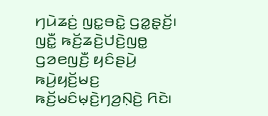ꤚꤣꤧꤘꤢꤦ꤬ ꤜꤢ꤭ꤋꤢꤧ꤭ ꤞꤤ꤭ꤔ꤫ꤢꤩ꤬꤯ ꤜꤢꤪ꤭ ꤒꤢꤩ꤬ꤘꤢꤧ꤬ꤓꤢꤧ꤬ꤜꤥ꤭ ꤞꤤꤕꤜꤢꤪ꤬ ꤟꤢꤨꤔꤣꤧ꤬ ꤒꤣꤧ꤬ꤟꤢꤩ꤬ꤗꤢ꤬ ꤒꤢꤩ꤬ꤗꤢꤨꤗ꤫ꤢꤧ꤬ꤚꤤ꤬ꤡ꤫ꤢꤧ꤬ ꤖꤢꤧ꤯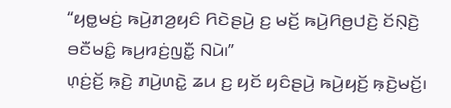“ꤟꤥ꤭ꤗꤢꤦ꤬ ꤒꤣꤧ꤬ꤊꤤ꤬ꤟꤢꤨ ꤖꤢꤧꤔꤣꤧ꤬ ꤢ꤬ ꤗꤢꤩ꤬ ꤒꤣꤧ꤬ꤖꤥ꤬ꤓꤢꤧ꤬ ꤢꤩꤡ꤫ꤢꤧ꤬ ꤋꤢꤪꤗꤢꤨ꤭ ꤒꤣ꤬ꤙꤢꤦ꤬ꤜꤢꤪ꤭ ꤡꤣꤧ꤯”
ꤛ꤫ꤢꤦ꤬ꤢꤩ꤬ ꤒ꤫ꤢꤧ꤬ ꤊꤣꤧ꤬ꤛꤢꤧ꤭ ꤘꤣ ꤢ꤬ ꤟꤢꤩ ꤟꤢꤨꤔꤣꤧ꤬ ꤒꤣꤧ꤬ꤟꤢꤩ꤬ ꤒ꤫ꤢꤧ꤬ꤗꤢꤩ꤬꤯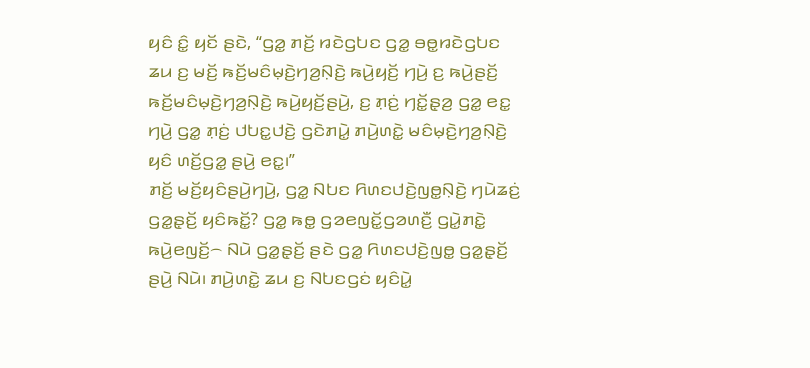ꤟꤢꤨ ꤢꤨ꤭ ꤟꤢꤩ ꤔꤢꤧ, “ꤞꤤ꤭ ꤊꤢꤩ꤬ ꤙꤢꤧꤞꤝꤢ ꤞꤤ꤭ ꤋꤥ꤭ꤙꤢꤧꤞꤝꤢ ꤘꤣ ꤢ꤬ ꤗꤢꤩ꤬ ꤒꤢꤩ꤬ꤗꤢꤨꤗ꤫ꤢꤧ꤬ꤚꤤ꤬ꤡ꤫ꤢꤧ꤬ ꤒꤣꤧ꤬ꤟꤢꤩ꤬ ꤚꤣꤧ꤬ ꤢ꤬ ꤒꤣꤧ꤬ꤔꤢꤩ꤬ ꤒꤢꤩ꤬ꤗꤢꤨꤗ꤫ꤢꤧ꤬ꤚꤤ꤬ꤡ꤫ꤢꤧ꤬ ꤒꤣꤧ꤬ꤟꤢꤩ꤬ꤔꤣꤧ꤬, ꤢ꤬ ꤊ꤫ꤢꤦ꤬ ꤚꤢꤩ꤭ꤔ꤫ꤤ꤬ ꤞꤤ꤭ ꤕꤢ꤭ ꤚꤣꤧ꤬ ꤞꤤ꤭ ꤊ꤫ꤢꤦ꤬ ꤓꤝꤢ꤭ꤓꤢꤧ꤬ ꤞꤢꤧꤊꤣꤧ꤭ ꤊꤣꤧ꤬ꤛꤢꤧ꤭ ꤗꤢꤨꤗ꤫ꤢꤧ꤬ꤚꤤ꤬ꤡ꤫ꤢꤧ꤬ ꤟꤢꤨ ꤛꤢꤩ꤬ꤞꤤ꤭ ꤔꤣꤧ꤬ ꤕꤢ꤭꤯”
ꤊꤢꤩ꤬ ꤗꤢꤩ꤬ꤟꤢꤨꤔꤣꤧ꤬ꤚꤣꤧ꤬, ꤞꤤ꤭ ꤡꤝꤢ ꤖꤛꤢꤓꤢꤧ꤬ꤜꤥ꤭ꤡ꤫ꤢꤧ꤬ ꤚꤣꤧꤘꤢꤦ꤬ ꤞꤤ꤭ꤔ꤫ꤢꤩ꤬ ꤟꤢꤨꤒꤢꤩ꤭? ꤞꤤ꤭ ꤒꤥ꤭ ꤞꤤꤕꤜꤢꤩ꤭ꤞꤤꤛꤢꤪ꤬ ꤞꤣꤧ꤭ꤊꤢꤧ꤭ ꤒꤣꤧ꤬ꤕꤜꤢꤩ꤬꤮ ꤡꤣꤧ ꤞꤤ꤭ꤔ꤫ꤢꤩ꤬ ꤔꤢꤧ ꤞꤤ꤭ ꤖꤛꤢꤓꤢꤧ꤬ꤜꤥ꤭ ꤞꤤ꤭ꤔ꤫ꤢꤩ꤬ ꤔꤣꤧ꤬ ꤡꤣꤧ꤯ ꤊꤣꤧ꤬ꤛꤢꤧ꤭ ꤘꤣ ꤢ꤬ ꤡꤝꤢꤞꤢꤦ ꤟꤢꤨꤣꤧ꤭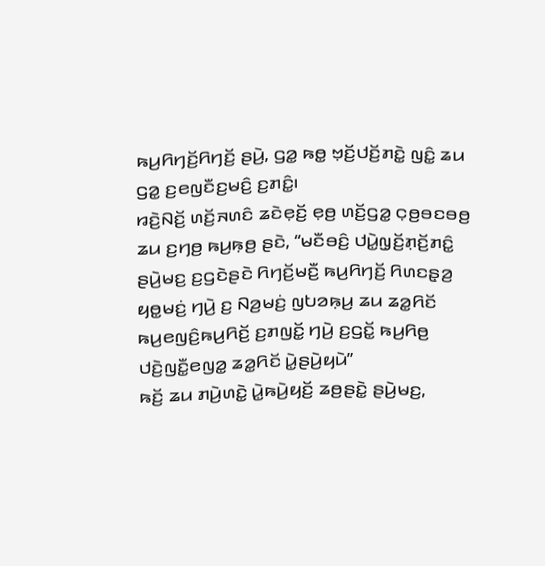ꤒꤣ꤬ꤖꤚꤢꤩ꤬ꤖꤚꤢꤩ꤬ ꤔꤣꤧ꤬, ꤞꤤ꤭ ꤒꤥ꤭ ꤠ꤫ꤢꤩ꤬ꤓꤢꤩ꤬ꤊꤢꤧ꤭ ꤜꤢꤨ꤭ ꤘꤣ ꤞꤤ꤭ ꤢ꤬ꤕꤜꤢꤪꤢ꤬ꤗꤢꤨ꤬ ꤢ꤬ꤊꤢꤨ꤭꤯
ꤙꤢꤧ꤬ꤡꤢꤩ꤬ ꤛꤢꤩ꤬ꤏꤛꤢꤨ ꤘꤢꤧꤕ꤫ꤢꤩ꤬ ꤕ꤫ꤥ꤬ ꤛꤢꤩ꤬ꤞꤤ꤭ ꤍ꤫ꤥ꤬ꤋꤢꤋꤥ꤬ ꤘꤣ ꤢ꤬ꤚꤥ꤬ ꤒꤣ꤬ꤒ꤫ꤥ꤬ ꤔꤢꤧ, “ꤗꤢꤪꤋꤢꤨ꤬ ꤓꤣꤧ꤭ꤜ꤫ꤢꤩ꤬ꤊ꤫ꤢꤩ꤬ꤊꤢꤨ꤭ ꤔꤣꤧ꤬ꤗꤢ꤬ ꤢ꤬ꤞꤢꤧꤔꤢꤧ ꤖꤚꤢꤩ꤬ꤗꤢꤪ꤬ ꤒꤣ꤬ꤖꤚꤢꤩ꤬ ꤖꤛꤢꤔ꤫ꤤ꤬ ꤟꤥ꤭ꤗꤢꤦ꤬ ꤚꤣꤧ꤬ ꤢ꤬ ꤡꤤ꤬ꤗꤢꤦ꤬ ꤜꤝꤤꤒ꤫ꤣ꤬ ꤘꤣ ꤘꤤ꤭ꤖꤢꤩ ꤒꤣ꤬ꤕꤜꤢꤨ꤬ꤒꤣ꤬ꤖꤢꤩ꤬ ꤢ꤬ꤊꤜꤢꤩ꤭ ꤚꤣꤧ꤬ ꤢ꤬ꤞꤢꤩ꤭ ꤒꤣ꤬ꤖꤥ꤬ ꤓꤢꤧ꤬ꤜꤢꤪ꤭ꤕꤜꤤ꤭ ꤘꤤ꤭ꤖꤢꤩ ꤣꤧ꤭ꤔꤣꤧ꤬ꤟꤣꤧ”
ꤒꤢꤩ꤬ ꤘꤣ ꤊꤣꤧ꤬ꤛꤢꤧ꤭ ꤣꤧ꤭ꤒꤣꤧ꤬ꤟꤢꤩ꤬ ꤘꤥ꤬ꤔꤢꤧ꤭ ꤔꤣꤧ꤬ꤗꤢ꤬,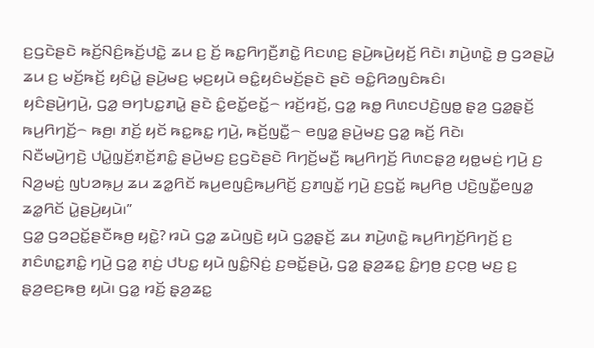ꤢ꤬ꤞꤢꤧꤔꤢꤧ ꤒꤢꤩ꤬ꤡꤢꤨ꤬ꤒꤢꤩ꤬ꤓꤢꤧ꤭ ꤘꤣ ꤢ꤬ ꤢꤩ꤬ ꤒꤢ꤭ꤖꤚꤢꤪ꤬ꤊꤢꤧ꤭ ꤖꤢꤛꤢ꤬ ꤔꤣꤧ꤬ꤒꤣꤧ꤬ꤟꤢꤩ꤬ ꤖꤢꤧ꤯ ꤊꤣꤧ꤬ꤛꤢꤧ꤭ ꤥ꤬ ꤞꤤꤔꤣꤧ꤭ ꤘꤣ ꤢ꤬ ꤗꤢꤩ꤬ꤒꤢꤩ꤬ ꤟꤢꤨꤣꤧ꤭ ꤔꤣꤧ꤬ꤗꤢ꤬ ꤗ꤫ꤢ꤬ꤟꤣꤧ ꤋꤢꤨ꤭ꤟꤢꤨꤗꤢꤩ꤬ꤔꤢꤧ ꤔꤢꤧ ꤋꤢꤨ꤭ꤖꤤꤜꤢꤨꤒꤢꤨ꤯
ꤟꤢꤨꤔꤣꤧ꤬ꤚꤣꤧ꤬, ꤞꤤ꤭ ꤋꤚꤝꤢ꤭ꤊꤣꤧ꤭ ꤔꤢꤧ ꤢꤨ꤭ꤕꤢꤩ꤭ꤕꤢꤩ꤭꤮ ꤙꤢꤩ꤬ꤙꤢꤩ꤬, ꤞꤤ꤭ ꤒꤥ꤭ ꤖꤛꤢꤓꤢꤧ꤬ꤜꤥ꤭ ꤔ꤫ꤤ꤬ ꤞꤤ꤭ꤔ꤫ꤢꤩ꤬ ꤒꤣ꤬ꤖꤚꤢꤩ꤬꤮ ꤒꤥ꤬꤯ ꤊꤢꤩ꤬ ꤟꤢꤩ ꤒꤢ꤭ꤒꤢ꤭ ꤚꤣꤧ꤬, ꤒꤢꤩ꤬ꤜꤢꤪ꤭꤮ ꤕꤜꤤ꤭ ꤔꤣꤧ꤬ꤗꤢ꤬ ꤞꤤ꤭ ꤒꤢꤩ꤬ ꤖꤢꤧ꤯
ꤡꤢꤪꤗꤣꤧ꤬ꤚꤢꤧ꤬ ꤓꤣꤧ꤭ꤜ꤫ꤢꤩ꤬ꤊ꤫ꤢꤩ꤬ꤊꤢꤨ꤭ ꤔꤣꤧ꤬ꤗꤢ꤬ ꤢ꤬ꤞꤢꤧꤔꤢꤧ ꤖꤚꤢꤩ꤬ꤗꤢꤪ꤬ ꤒꤣ꤬ꤖꤚꤢꤩ꤬ ꤖꤛꤢꤔ꤫ꤤ꤬ ꤟꤥ꤭ꤗꤢꤦ꤬ ꤚꤣꤧ꤬ ꤢ꤬ ꤡꤤ꤬ꤗꤢꤦ꤬ ꤜꤝꤤꤒ꤫ꤣ꤬ ꤘꤣ ꤘꤤ꤭ꤖꤢꤩ ꤒꤣ꤬ꤕꤜꤢꤨ꤬ꤒꤣ꤬ꤖꤢꤩ꤬ ꤢ꤬ꤊꤜꤢꤩ꤭ ꤚꤣꤧ꤬ ꤢ꤬ꤞꤢꤩ꤭ ꤒꤣ꤬ꤖꤥ꤬ ꤓꤢꤧ꤬ꤜꤢꤪ꤭ꤕꤜꤤ꤭ ꤘꤤ꤭ꤖꤢꤩ ꤣꤧ꤭ꤔꤣꤧ꤬ꤟꤣꤧ꤯”
ꤞꤤ꤭ ꤞꤤꤑꤢꤩ꤭ꤔꤢꤪꤒꤥ꤬ ꤟꤢꤧ꤭? ꤙꤣꤧ ꤞꤤ꤭ ꤘꤣꤧꤜꤢꤧ꤬ ꤟꤣꤧ ꤞꤤ꤭ꤔ꤫ꤢꤩ꤬ ꤘꤣ ꤊꤣꤧ꤬ꤛꤢꤧ꤭ ꤒꤣ꤬ꤖꤚꤢꤩ꤬ꤖꤚꤢꤩ꤬ ꤢ꤬ ꤊꤢꤨꤛꤢ꤭ꤊꤢꤨ꤭ ꤚꤣꤧ꤬ ꤞꤤ꤭ ꤊ꤫ꤢꤦ꤬ ꤓꤝꤢ꤭ ꤟꤣꤧ ꤜꤢꤨ꤭ꤡ꤫ꤢꤦ꤬ ꤢ꤬ꤋꤢꤩ꤭ꤔꤣꤧ꤬, ꤞꤤ꤭ ꤔ꤫ꤤ꤬ꤘꤢ꤭ ꤢꤨ꤭ꤚꤥ꤬ ꤢ꤬ꤍ꤫ꤥ꤬ ꤗꤢ꤬ ꤢ꤬ ꤔ꤫ꤤ꤬ꤕꤢ꤬ꤒꤥ꤬ ꤟꤣꤧ꤯ ꤞꤤ꤭ ꤙꤢꤩ꤬ ꤔ꤫ꤤ꤬ꤘꤢ꤭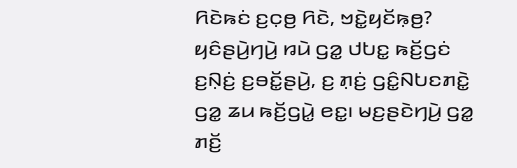ꤖꤢꤧꤒꤢꤦ ꤢ꤬ꤍ꤫ꤥ꤬ ꤖꤢꤧ, ꤠꤢꤧ꤭ꤟꤢꤩꤒ꤫ꤥ꤬? ꤟꤢꤨꤔꤣꤧ꤬ꤚꤣꤧ꤬ ꤙꤣꤧ ꤞꤤ꤭ ꤓꤝꤢ꤭ ꤒꤢꤩ꤬ꤞꤢꤦ ꤢ꤬ꤡ꤫ꤢꤦ꤬ ꤢ꤬ꤋꤢꤩ꤭ꤔꤣꤧ꤬, ꤢ꤬ ꤊ꤫ꤢꤦ꤬ ꤞꤢꤨ꤭ꤡꤝꤢꤊꤢꤧ꤭ ꤞꤤ꤭ ꤘꤣ ꤒꤢꤩ꤬ꤞꤣꤧ꤭ ꤕꤢ꤭꤯ ꤗꤢ꤬ꤔꤢꤧꤚꤣꤧ꤬ ꤞꤤ꤭ ꤊꤢꤩ꤬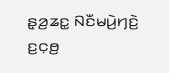ꤔ꤫ꤤ꤬ꤘꤢ꤭ ꤡꤢꤪꤗꤣꤧ꤬ꤚꤢꤧ꤬ ꤢ꤬ꤍ꤫ꤥ꤬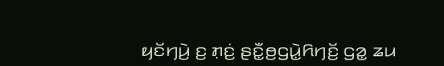ꤟꤢꤩꤚꤣꤧ꤬ ꤢ꤬ ꤊ꤫ꤢꤦ꤬ ꤔꤢꤪ꤭ꤥ꤬ꤞꤣꤧ꤭ꤖꤚꤢꤩ꤬ ꤞꤤ꤭ ꤘꤣ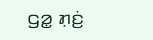ꤞꤤ꤭ ꤊ꤫ꤢꤦ꤬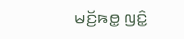ꤗꤢꤩ꤬ꤒꤥ꤭ ꤜꤢꤨ꤭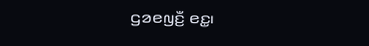ꤞꤤꤕꤜꤢꤪ꤬ ꤕꤢ꤭꤯